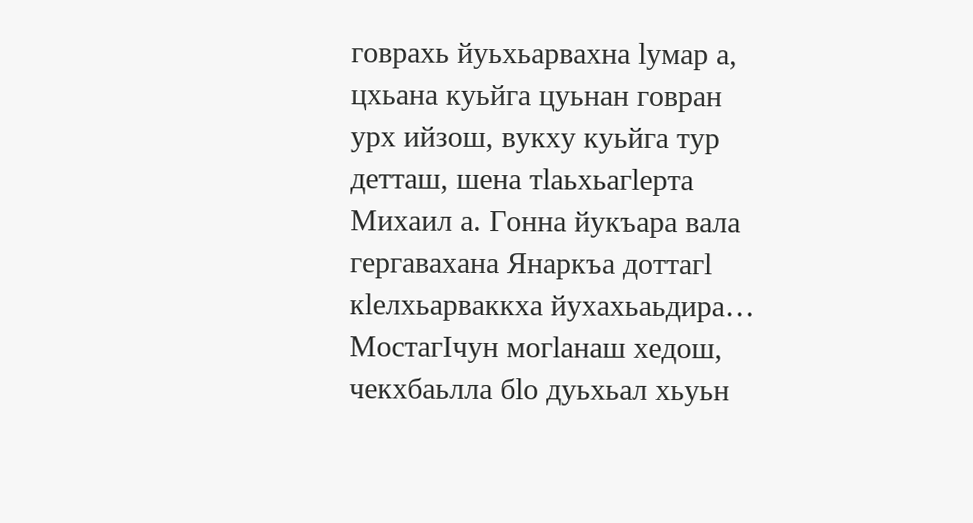говрахь йуьхьарвахна ӏумар а, цхьана куьйга цуьнан говран урх ийзош, вукху куьйга тур детташ, шена тӏаьхьагӏерта Михаил а. Гонна йукъара вала гергавахана Янаркъа доттагӏ кӏелхьарваккха йухахьаьдира…
МостагІчун могӏанаш хедош, чекхбаьлла бӏо дуьхьал хьуьн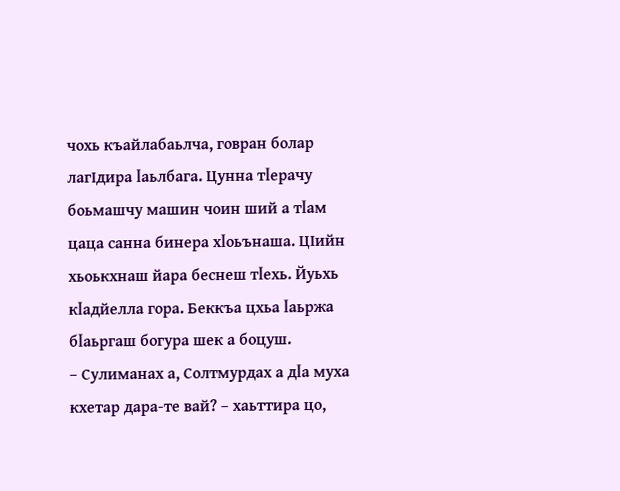чохь къайлабаьлча, говран болар лагІдира ӏаьлбага. Цунна тӏерачу боьмашчу машин чоин ший а тӏам цаца санна бинера хӏоьънаша. ЦІийн хьоькхнаш йара беснеш тӏехь. Йуьхь кӏадйелла гора. Беккъа цхьа ӏаьржа бӏаьргаш богура шек а боцуш.
– Сулиманах а, Солтмурдах а дӏа муха кхетар дара-те вай? – хаьттира цо,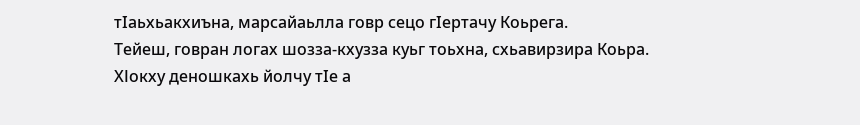тӏаьхьакхиъна, марсайаьлла говр сецо гӏертачу Коьрега.
Тейеш, говран логах шозза-кхузза куьг тоьхна, схьавирзира Коьра. ХІокху деношкахь йолчу тӏе а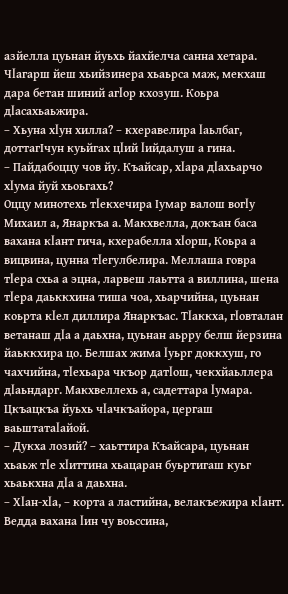азйелла цуьнан йуьхь йахйелча санна хетара. Чӏагарш йеш хьийзинера хьаьрса маж, мекхаш дара бетан шиний агӏор кхозуш. Коьра дӏасахьаьжира.
– Хьуна хӏун хилла? – кхеравелира ӏаьлбаг, доттагІчун куьйгах цӏий ӏийдалуш а гина.
– Пайдабоццу чов йу. Къайсар, хӏара дӏахьарчо хӏума йуй хьоьгахь?
Оццу минотехь тӏекхечира Іумар валош вогӏу Михаил а, Янаркъа а. Макхвелла, докъан баса вахана кӏант гича, кхерабелла хӏорш, Коьра а вицвина, цунна тӏегулбелира. Меллаша говра тӏера схьа а эцна, ларвеш лаьтта а виллина, шена тӏера даьккхина тиша чоа, хьарчийна, цуьнан коьрта кӏел диллира Янаркъас. Тӏаккха, гӏовталан ветанаш дӏа а даьхна, цуьнан аьрру белш йерзина йаьккхира цо. Белшах жима ӏуьрг доккхуш, го чахчийна, тӏехьара чкъор датӏош, чекхйаьллера дӏаьндарг. Макхвеллехь а, садеттара ӏумара. Цкъацкъа йуьхь чӏачкъайора, цергаш ваьштатаӏайой.
– Дукха лозий? – хаьттира Къайсара, цуьнан хьаьж тӏе хӏиттина хьацаран буьртигаш куьг хьаькхна дӏа а даьхна.
– Хӏан-хӏа, – корта а ластийна, велакъежира кӏант.
Ведда вахана ӏин чу воьссина,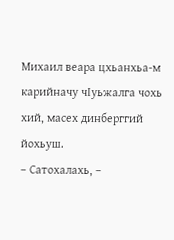Михаил веара цхьанхьа-м карийначу чІуьжалга чохь хий, масех динберггий йохьуш.
– Сатохалахь, –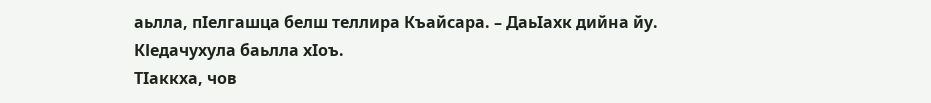аьлла, пӀелгашца белш теллира Къайсара. – Даьӏахк дийна йу. КІедачухула баьлла хӏоъ.
Тӏаккха, чов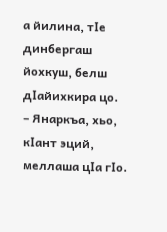а йилина, тӏе динбергаш йохкуш, белш дӏайихкира цо.
– Янаркъа, хьо, кӏант эций, меллаша цӏа гӏо.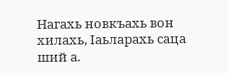Нагахь новкъахь вон хилахь, ӏаьларахь саца ший а.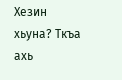Хезин хьуна? Ткъа ахь